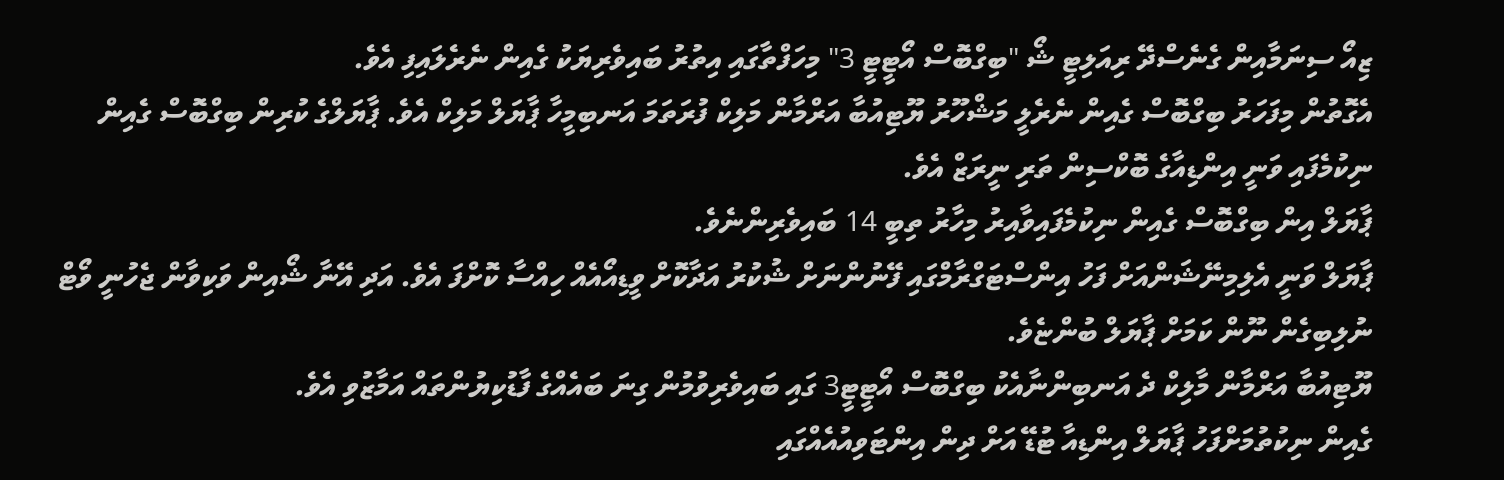ޒިއޯ ސިނަމާއިން ގެނެސްދޭ ރިއަލިޓީ ޝޯ "ބިގްބޮސް އޯޓީޓީ 3" މިހަފްތާގައި އިތުރު ބައިވެރިޔަކު ގެއިން ނެރެލައިފި އެވެ.
އެގޮތުން މިފަހަރު ބިގްބޮސް ގެއިން ނެރެލީ މަޝްހޫރު ޔޫޓިއުބާ އަރްމާން މަލިކް ފުރަތަމަ އަނބިމީހާ ޕާޔަލް މަލިކް އެވެ. ޕާޔަލްގެ ކުރިން ބިގްބޮސް ގެއިން ނިކުމެފައި ވަނީ އިންޑިއާގެ ބޮކްސިން ތަރި ނީރަޒް އެވެ.
ޕާޔަލް އިން ބިގްބޮސް ގެއިން ނިކުމެފައިވާއިރު މިހާރު ތިބީ 14 ބައިވެރިންނެވެ.
ޕާޔަލް ވަނީ އެލިމިނޭޝަންއަށް ފަހު އިންސްޓަގްރާމްގައި ފޭނުންނަށް ޝުކުރު އަދާކޮށް ވީޑިއޯއެއް ހިއްސާ ކޮށްފަ އެވެ. އަދި އޭނާ ޝޯއިން ވަކިވާން ޖެހުނީ ވޯޓް ނުލިބިގެން ނޫން ކަމަށް ޕާޔަލް ބުންޏެވެ.
ޔޫޓިއުބާ އަރްމާން މާލިކް ދެ އަނބިންނާއެކު ބިގްބޮސް އޯޓީޓީ3 ގައި ބައިވެރިވުމުން ގިނަ ބައެއްގެ ފާޑުކިޔުންތައް އަމާޒުވި އެވެ.
ގެއިން ނިކުތުމަށްފަހު ޕާޔަލް އިންޑިއާ ޓުޑޭ އަށް ދިން އިންޓަވިއުއެއްގައި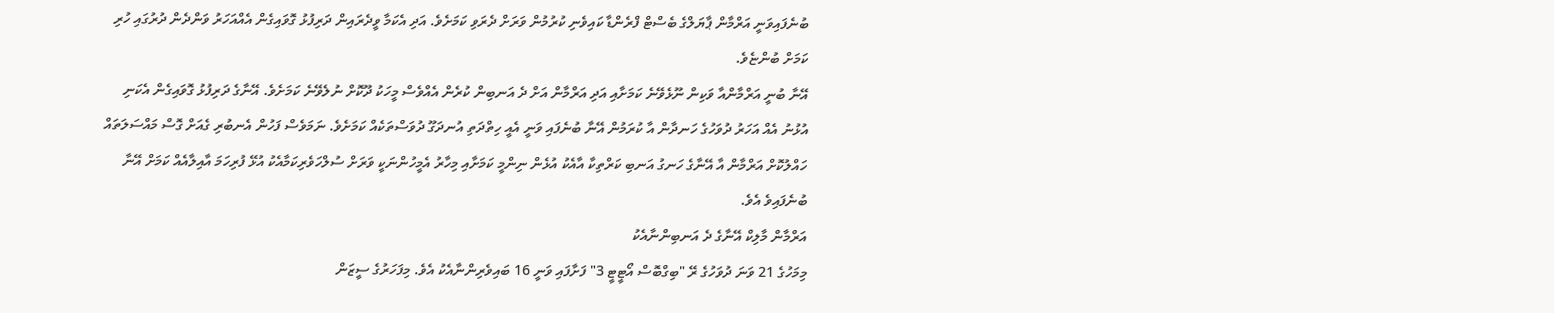ބުނެފައިވަނީ އަރްމާން ޕާޔަލްގެ ބެސްޓް ފްރެންޑާ ކައިވެނި ކުރުމުން ވަރަށް ދެރަވި ކަމަށެވެ. އަދި އެކަމާ ވީދެރައިން ދަރިފުޅު ގޮވައިގެން އެއްއަހަރު ވަންދެން ދުރުގައި ހުރި ކަމަށް ބުންޏެވެ.
އޭނާ ބުނީ އަރްމާންއާ ވަކިން ނޫޅެވޭނެ ކަމަށާއި އަދި އަރްމާން އަށް ދެ އަނބިން ކުރެން އެއްވެސް މީހަކު ދޫކޮށް ނުލެވޭނެ ކަމަށެވެ. އޭނާގެ ދަރިފުޅު ގޮވައިގެން އެކަނި އުޅުނު އެއް އަހަރު ދުވަހުގެ ހަނދާން އާ ކުރަމުން އޭނާ ބުނެފައި ވަނީ އެއީ ހިތްދަތި އުނދަގޫ ދުވަސްތަކެއް ކަމަށެވެ. ނަމަވެސް ފަހުން އެނބުރި ގެއަށް ގޮސް މައްސަލަތައް ހައްލުކޮށް އަރްމާން އާ އޭނާގެ ހަނގު އަނބި ކަރްތިކާ އާއެކު އުޅެން ނިންމީ ކަމަށާއި މިހާރު އެމީހުންނަކީ ވަރަށް ސުލްހަވެރިކަމާއެކު އުޅޭ ފުރިހަމަ އާއިލާއެއް ކަމަށް އޭނާ ބުނެފައިވެ އެވެ.
އަރްމާން މާލިކް އޭނާގެ ދެ އަނބިންނާއެކު
މިމަހުގެ 21 ވަނަ ދުވަހުގެ ރޭ "ބިގްބޮސް އޯޓީޓީ 3" ފަށާފައި ވަނީ 16 ބައިވެރިންނާއެކު އެވެ. މިފަހަރުގެ ސީޒަން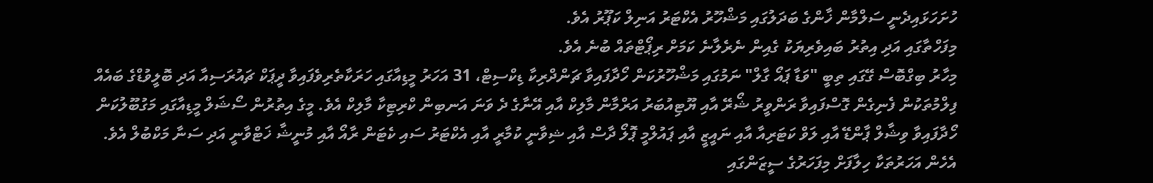ހުށަހަޅައިދެނީ ސަލްމާން ޚާންގެ ބަދަލުގައި މަޝްހޫރު އެކްޓަރު އަނިލް ކަޕޫރު އެވެ.
މިފަހްތާގައި އަދި އިތުރު ބައިވެރިޔަކު ގެއިން ނެރެލާނެ ކަމަށް ރިޕޯޓްތައް ބުނެ އެވެ.
މިހާރު ބިގްބޮސް ގޭގައި ތިބީ "ވަޑާ ޕައޯ ގާލް" ނަމުގައި މަޝްހޫރުކަން ހޯދާފައިވާ ޗަންދްރިކާ ޑިކްސިޓް، 31 އަހަރު މީޑިއާގައި ހަރަކާތެރިވެފައިވާ ދީޕަކް ޗައުރަސިއާ އަދި ބޮލީވުޑްގެ ބައެއް ފިލްމުތަކުން ފެނިގެން ގޮސްފައިވާ ރަންވީރު ޝޯރޭ އާއި ޔޫޓިއުބަރު އަރްމާން މާލިކް އާއި އޭނާގެ ދެ ވަނަ އަނބިން ކްރިޓިކާ މާލިކް އެވެ. މީގެ އިތުރުން ސޯޝަލް މީޑިއާގައި މަގުބޫލުކަން ހޯދާފައިވާ ވިޝާލް ޕާންޑޭ އާއި ލަވް ކަޓަރިއާ އާއި ނައީޒީ އާއި ޕައުލްމީ ޕޮލޯ ދާސް އާއި ޝިވާނީ ކުމާރީ އާއި އެކްޓަރު ސައި ކެޓަން ރާއޯ އާއި މުނީޝާ ޚަޓްވާނީ އަދި ސަނާ މަކްބުލް އެވެ.
އެހެން އަހަރުތަކާ ހިލާފަށް މިފަހަރުގެ ސީޒަންގައި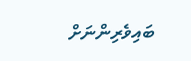ބައިވެރިންނަށް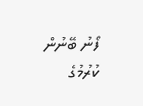ފޯނު ބޭނުން ކުރުމުގެ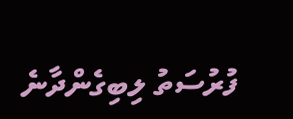ފުރުސަތު ލިބިގެންދާނެ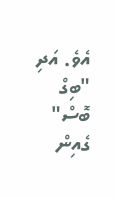އެވެ. އަދި "ބިގް ބޮސް" ގެއިން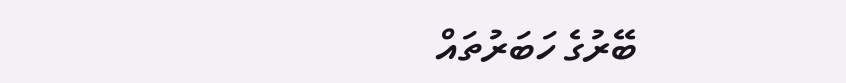ބޭރުގެ ހަބަރުތައް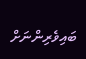ބައިވެރިންނަށް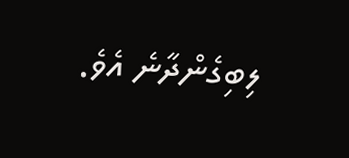ލިބިގެންދާނެ އެވެ.